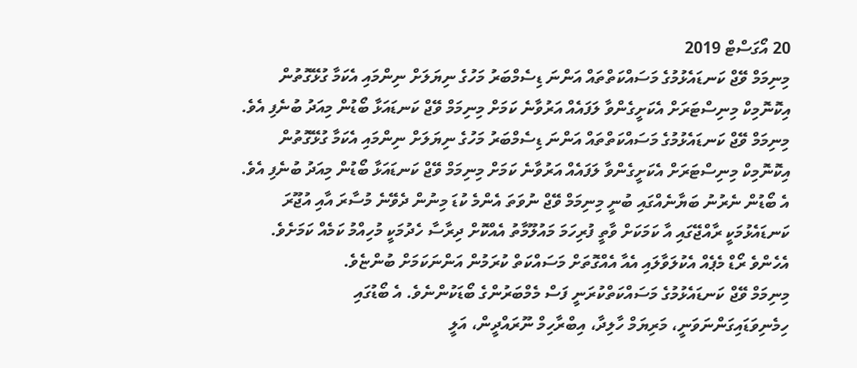20 އޯގަސްޓް 2019
މިނިމަމް ވޭޖް ކަނޑައެޅުމުގެ މަސައްކަތްތައް އަންނަ ޑިސެމްބަރު މަހުގެ ނިޔަލަށް ނިންމައި އެކަމާ ގުޅޭގޮތުން އިކޮނޮމިކް މިނިސްޓަރަށް އެކަށީގެންވާ ލަފައެއް އަރުވާނެ ކަމަށް މިނިމަމް ވޭޖް ކަނޑައަޅާ ބޯޑުން މިއަދު ބުނެފި އެވެ.
މިނިމަމް ވޭޖް ކަނޑައެޅުމުގެ މަސައްކަތްތައް އަންނަ ޑިސެމްބަރު މަހުގެ ނިޔަލަށް ނިންމައި އެކަމާ ގުޅޭގޮތުން އިކޮނޮމިކް މިނިސްޓަރަށް އެކަށީގެންވާ ލަފައެއް އަރުވާނެ ކަމަށް މިނިމަމް ވޭޖް ކަނޑައަޅާ ބޯޑުން މިއަދު ބުނެފި އެވެ.
އެ ބޯޑުން ނެރުނު ބަޔާނެއްގައި ބުނީ މިނިމަމް ވޭޖް ނުވަތަ އެންމެ ކުޑަ މިނުން ދެވޭނެ މުސާރަ އާއި އުޖޫރަ ކަނޑައެޅުމަކީ ރާއްޖޭގައި އާ ކަމަކަށް ވާތީ ފުރިހަމަ މައުލޫމާތު އެއްކޮށް ދިރާސާ ހެދުމަކީ މުހިއްމު ކަމެއް ކަމަށެވެ. އެހެންވެ ރޯޑް މެޕެއް އެކުލަވާލައި އެއާ އެއްގޮތަށް މަސައްކަތް ކުރަމުން އަންނަކަމަށް ބުންޏެވެ.
މިނިމަމް ވޭޖް ކަނޑައެޅުމުގެ މަސައްކަތްކުރަނީ ފަސް މެމްބަރުންގެ ބޯޑަކުންނެވެ. އެ ބޯޑުގައި ހިމެނިވަޑައިގަންނަވަނީ، މަރިޔަމް ހާލިދާ، އިބްރާހިމް ނޫރައްދީން، އަލީ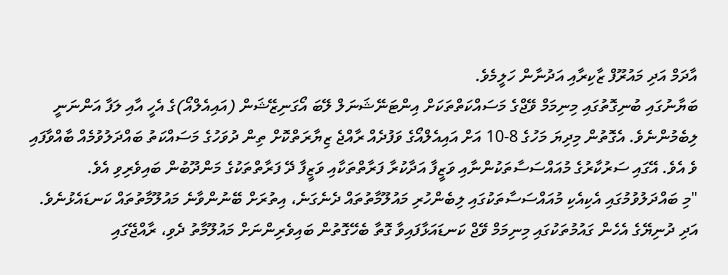އާދަމް އަދި މައުރޫފް ޒާކިރާއި އަދުނާން ހަލީމެވެ.
ބަޔާނުގައި ބުނިގޮތުގައި މިނިމަމް ވޭޖްގެ މަސައްކަތްތަކަށް އިންޓަނޭޝަނަލް ލޭބަ އޯގަނިޒޭޝަން (އައިއެލްއޯ)ގެ އެހީ އާއި ލަފާ އަންނަނީ ލިބެމުންނެވެ. އެގޮތުން މިދިޔަ މަހުގެ 8-10 އަށް އައިއެލްއޯގެ ވަފުދެއް ރާއްޖެ ޒިޔާރަތްކޮށް ތިން ދުވަހުގެ މަސައްކަތު ބައްދަލުވުމެއް ބާއްވާފައި ވެ އެވެ. އޭގައި ސަރުކާރުގެ މުއައްސަސާތަކުންނާއި ވަޒީފާ އަދާކުރާ ފަރާތްތަކާއި ވަޒީފާ ދޭ ފަރާތްތަކުގެ މަންދޫބުން ބައިވެރިވި އެވެ.
"މި ބައްދަލުވުމުގައި އެކިއެކި މުއައްސަސާތަކުގައި ލިބެންހުރި މައުލޫމާތުތައް ދެނެގަނެ، އިތުރަށް ބޭނުންވާނެ މައުލޫމާތުތައް ކަނޑައެޅުނެވެ. އަދި ދުނިޔޭގެ އެހެން ގައުމުތަކުގައި މިނިމަމް ވޭޖް ކަނޑައަޅާފައިވާ ގޮތާ ބެހޭގޮތުން ބައިވެރިންނަށް މައުލޫމާތު ދެވި، ރާއްޖޭގައި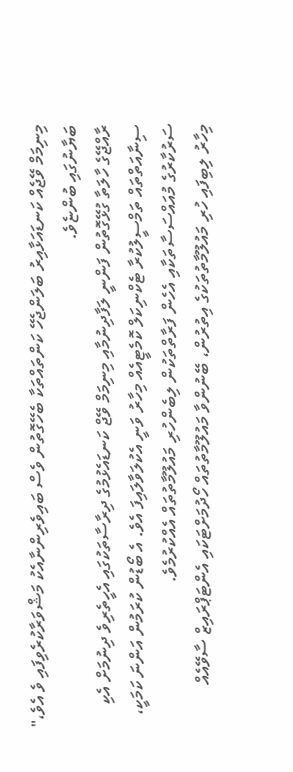މިނިމަމް ވޭޖެއް ކަނޑައަޅާއިރު ބަލަންޖެހޭ ކަންތައްތަކާ ބެހޭގޮތުން ވެސް ބައިވެރިންނާއެކު މަޝްވަރާކުރެވިފައި ވެ އެވެ،" ބަޔާނުގައި ބުންޏެވެ.
ރާއްޖޭގެ ހާލަތާ ގުޅޭގޮތުން ފަންނީ ލަފާދިނުމާއި މިނިމަމް ވޭޖް ކަނޑައެޅުމުގެ ދިރާސާތަކުގައި އެހީތެރިވެ ދިނުމަށް އެކި ސިނާއަތްތައް ތަމްސީލުކުރާ ޓެކްނިކަލް ކޮމެޓީއެއް މިހާރު ވަނީ އެކުލަވާލައިފަ އެވެ. އެ ބޯޑުން ކުރަމުން އަންނަ ކަމަކީ، ސަރުކާރުގެ މުއައްސަސާތަކާއި އެހެން ފަރާތްތަކުން ލިބެންހުރި މައުލޫމާތުތައް އެއްކުރުމެވެ.
މިހާރު ލިބިފައި ހުރި މައުލޫމާތުތަކުގެ އިތުރުން، ބޭނުންވާ މައުލޫމާތުތައް ހޯދުމަށްޓަކައި އެންޓަޕްރައިޒް ސާވޭއެއް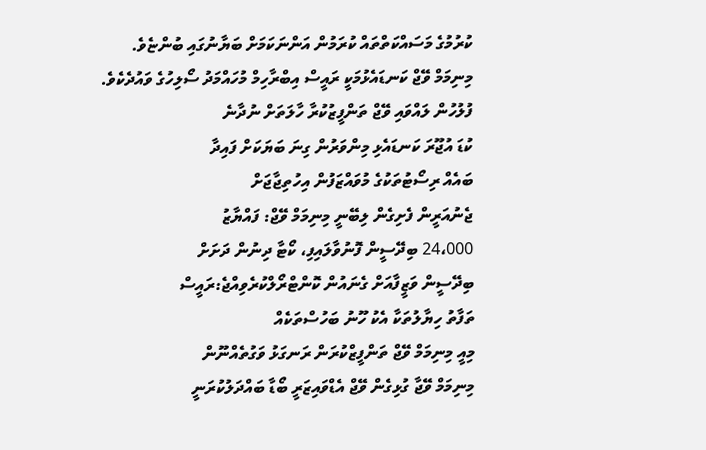ކުރުމުގެ މަސައްކަތްތައް ކުރަމުން އަންނަކަމަށް ބަޔާނުގައި ބުންޏެވެ.
މިނިމަމް ވޭޖް ކަނޑައެޅުމަކީ ރައީސް އިބްރާހިމް މުހައްމަދު ސޯލިހުގެ ވައުދެކެވެ.
ފުލުހުން ލައްވައި ވޭޖް ތަންފީޒުކުރާ ހާލަތަށް ނުދާނެ
ކުޑަ އުޖޫރަ ކަނޑައެޅި މިންވަރުން ގިނަ ބަޔަކަށް ފައިދާ
ބައެއް ރިސޯޓުތަކުގެ މުވައްޒަފުން އިހުތިޖާޖަށް
ޖެނުއަރީން ފެށިގެން ލިބޭނީ މިނިމަމް ވޭޖް: ފައްޔާޒު
24،000 ބިދޭސީން ފޮނުވާލައިފި، ކޯޓާ ދިނުން ދަށަށް
ބިދޭސީން ވަޒީފާއަށް ގެނައުން ކޮންޓްރޯލްކުރެވިއްޖެ:ރައީސް
ތަފާތު ހިޔާލުތަކާ އެކު ހޫނު ބަހުސްތަކެއް
މިއީ މިނިމަމް ވޭޖް ތަންފީޒްކުރަން ރަނގަޅު ވަގުތެއްނޫން
މިނިމަމް ވޭޖާ ގުޅިގެން ވޭޖް އެޑްވައިޒަރީ ބޯޑާ ބައްދަލުކުރަނީ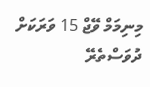މިނިމަމް ވޭޖް 15 ވަރަކަށް ދުވަސްތެރޭ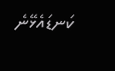ކަނޑައެޅޭނެ